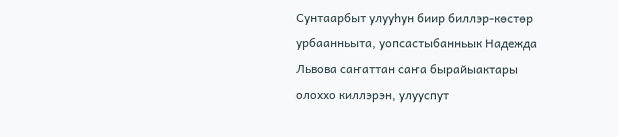Сунтаарбыт улууһун биир биллэр-көстөр урбаанньыта, уопсастыбанньык Надежда Львова саҥаттан саҥа бырайыактары олоххо киллэрэн, улууспут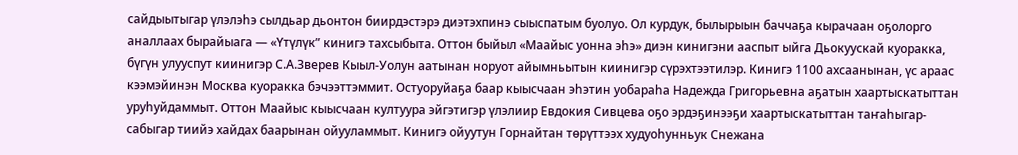сайдыытыгар үлэлэһэ сылдьар дьонтон биирдэстэрэ диэтэхпинэ сыыспатым буолуо. Ол курдук, былырыын баччаҕа кырачаан оҕолорго аналлаах бырайыага — «Үтүлүк” кинигэ тахсыбыта. Оттон быйыл «Маайыс уонна эһэ» диэн кинигэни ааспыт ыйга Дьокуускай куоракка, бүгүн улууспут киинигэр С.А.Зверев Кыыл-Уолун аатынан норуот айымньытын киинигэр сүрэхтээтилэр. Кинигэ 1100 ахсаанынан, үс араас кээмэйинэн Москва куоракка бэчээттэммит. Остуоруйаҕа баар кыысчаан эһэтин уобараһа Надежда Григорьевна аҕатын хаартыскатыттан уруһуйдаммыт. Оттон Маайыс кыысчаан култуура эйгэтигэр үлэлиир Евдокия Сивцева оҕо эрдэҕинээҕи хаартыскатыттан таҥаһыгар-сабыгар тиийэ хайдах баарынан ойууламмыт. Кинигэ ойуутун Горнайтан төрүттээх худуоһунньук Снежана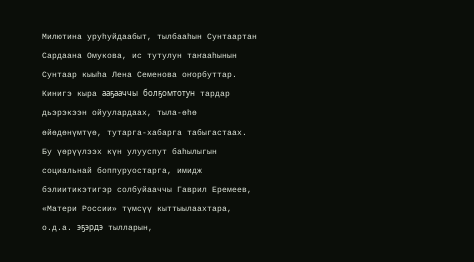Милютина уруһуйдаабыт, тылбааһын Сунтаартан Сардаана Омукова, ис тутулун таҥааһынын Сунтаар кыыһа Лена Семенова оҥорбуттар. Кинигэ кыра ааҕааччы болҕомтотун тардар дьэрэкээн ойуулардаах, тыла-өһө өйөдөнүмтүө, тутарга-хабарга табыгастаах.
Бу үөрүүлээх күн улууспут баһылыгын социальнай боппуруостарга, имидж бэлиитикэтигэр солбуйааччы Гаврил Еремеев, «Матери России» түмсүү кыттыылаахтара, о.д.а. эҕэрдэ тылларын,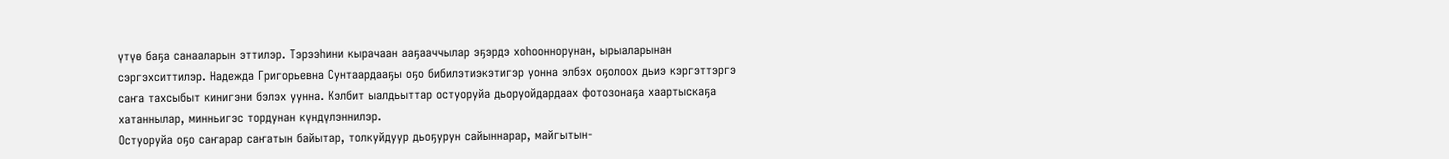үтүө баҕа санааларын эттилэр. Тэрээһини кырачаан ааҕааччылар эҕэрдэ хоһооннорунан, ырыаларынан сэргэхситтилэр. Надежда Григорьевна Сунтаардааҕы оҕо бибилэтиэкэтигэр уонна элбэх оҕолоох дьиэ кэргэттэргэ саҥа тахсыбыт кинигэни бэлэх уунна. Кэлбит ыалдьыттар остуоруйа дьоруойдардаах фотозонаҕа хаартыскаҕа хатаннылар, минньигэс тордунан күндүлэннилэр.
Остуоруйа оҕо саҥарар саҥатын байытар, толкуйдуур дьоҕурун сайыннарар, майгытын-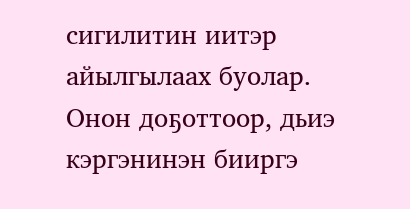сигилитин иитэр айылгылаах буолар. Онон доҕоттоор, дьиэ кэргэнинэн бииргэ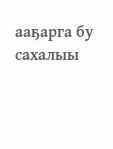ааҕарга бу сахалыы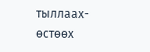тыллаах-өстөөх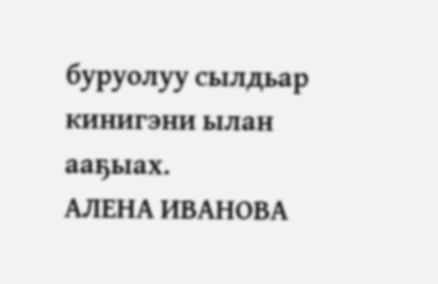буруолуу сылдьар кинигэни ылан ааҕыах.
АЛЕНА ИВАНОВА